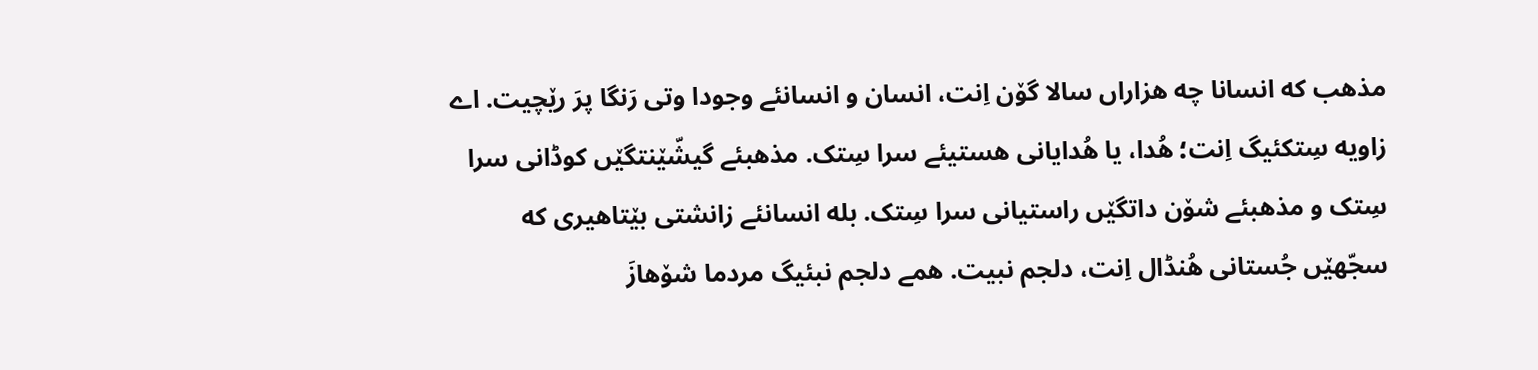مذھب که انسانا چه ھزاراں سالا گۆن اِنت، انسان و انسانئے وجودا وتی رَنگا پرَ رێچیت. اے زاویه سِتکئیگ اِنت؛ ھُدا، یا ھُدایانی ھستیئے سرا سِتک. مذھبئے گیشّێنتگێں کوڈانی سرا سِتک و مذھبئے شۆن داتگێں راستیانی سرا سِتک. بله انسانئے زانشتی بێتاھیری که سجّهێں جُستانی هُنڈال اِنت، دلجم نبیت. ھمے دلجم نبئیگ مردما شۆھازَ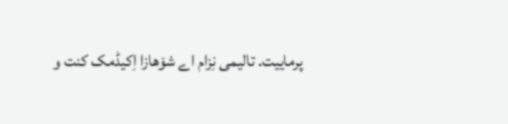پرماییت. تالیمی نِزام اے شۆھازا اِکیڈمک کنت و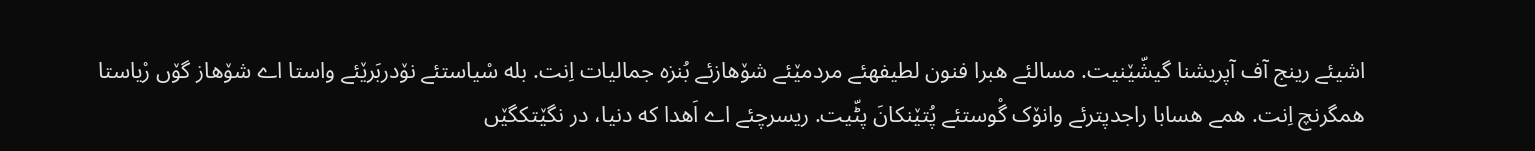اشیئے رینج آف آپریشنا گیشّێنیت. مسالئے ھبرا فنون لطیفهئے مردمێئے شۆھازئے بُنزه جمالیات اِنت. بله سْیاستئے نۆدربَرێئے واستا اے شۆھاز گۆں رْیاستا ھمگرنچ اِنت. ھمے ھسابا راجدپترئے وانۆک گْوستئے پُتێنکانَ پٹّیت. ریسرچئے اے اَھدا که دنیا، در نگێتکگێں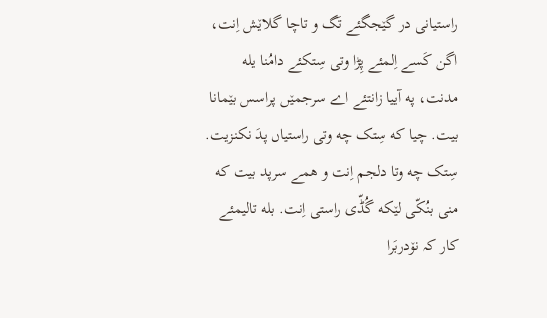راستیانی در گێجگئے تَگ و تاچا گلاێش اِنت، اگن کَسے اِلمئے پِڑا وتی سِتکئے دامُنا یله مدنت، په آییا زانتئے اے سرجمێں پراسس بێمانا بیت. چیا که سِتک چه وتی راستیاں پدَ نکنزیت. سِتک چه وتا دلجم اِنت و همے سرپد بیت که منی بنُکّی لێکه گُڈّی راستی اِنت. بله تالیمئے کار کہ نۆدربَرا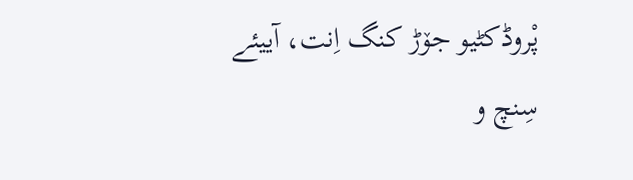پْروڈکٹیو جۆڑ کنگ اِنت، آییئے سِنچ و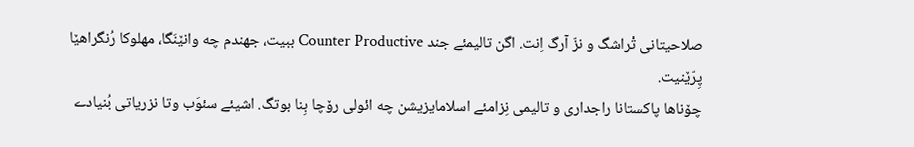صلاحیتانی تْراشگ و نزّ آرگ اِنت. اگن تالیمئے جند Counter Productive ببیت، جھندم چه وانێنَگا، مھلوکا رُنگراھێا پِرّێنیت.
چۆناھا پاکستانا راجداری و تالیمی نِزامئے اسلامایزیشن چه ائولی رۆچا بِنا بوتگ. اشیئے سئوَب وتا نزریاتی بُنیادے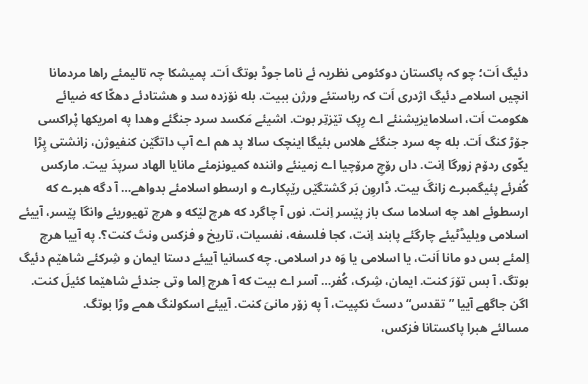دئیگ اَت؛ چو کہ پاکستان دوکئومی نظریہ ئے ناما جوڈ بوتگ اَت۔ پمیشکا چہ تالیمئے راھا مردمانا انچیں اسلامے دئیگ اژدری اَت کہ ریاستئے ورژن ببیت. بله نۆزده سد و ھشتادئے دھکّا که ضیائے هکومت اَت، اسلامایزیشنئے اے رِپک تێزتِر بوت. اشیئے مَکسد سرد جنگئے وھدا په امریکها پْراکسی جۆڑ کنگ اَت. بله چه سرد جنگئے ھلاس بئیگا اینچک سالا پد ھم اے آپ داتگێن کنفیوژن، زانشتی پِڑا یکّوی ردۆم زورگا اِنت. داں رۆچِ مرۆچیا اے زمینئے واننده کمیونزمئے مانایا الهاد سرپدَ بیت. مارکس کُفرئے پئیگمبرے زانگَ بیت. ڈاروِن بَر گشتگێں رێپکارے و ارسطو اسلامئے بدواھے… آ دگه ھبرے که ارسطوئے اهد چه اسلاما سک باز پێسر اِنت. نوں آ چاگرد که ھرچ لێکه و ھرچ تھیوریئے وانگا پێسر، آییئے اسلامی ویلیڈٹیئے چارگئے پابند اِنت، کجا فلسفه، نفسیات، تاریخ و فزکس ونتَ کنت؟. په آییا ھرچ اِلمئے بس دو مانا اَنت، یا اسلامی یا وَه در اسلامی. چه کسانیا آییئے دستا ایمان و شِرکئے شاھێم دئیگ بوتگ. آ بس تۆرَ کنت. ایمان، شِرک، کُفر… آسر اے بیت که آ ھرچ اِلما وتی جندئے شاھێما کئیلَ کنت. اگن جاگھے آییا ”تقدس“ دستَ نکپیت، آ په زۆر مانیَ کنت. آییئے اسکولنگ ھمے وڑا بوتگ.
مسالئے ھبرا پاکستانا فزکس،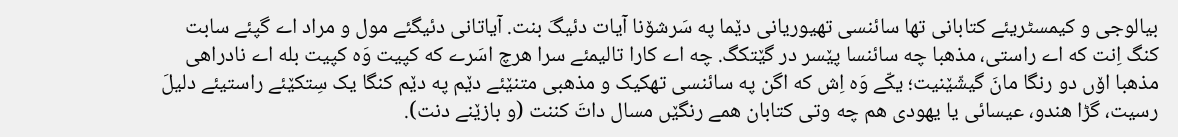بیالوجی و کیمسٹریئے کتابانی تها سائنسی تھیوریانی دێما په سَرشۆنا آیات دئیگَ بنت. آیاتانی دئیگئے مول و مراد اے گپئے سابت کنگ اِنت که اے راستی، مذھبا چه سائنسا پێسر در گێتکگ. چه اے کارا تالیمئے سرا هرچ اسَرے که کپیت وَه کپیت بله اے نادراھی مذھبا اۆں دو رنگا مانَ گیشّێنیت؛ یکّے وَه اِش که اگن په سائنسی تهکیک و مذھبی متنێئے دێم په دێم کنگا یک سِتکێئے راستیئے دلیلَ رسیت، گڑا ھندو، عیسائی یا یھودی ھم چه وتی کتابان همے رنگێں مسال داتَ کننت (و بازێنے دنت).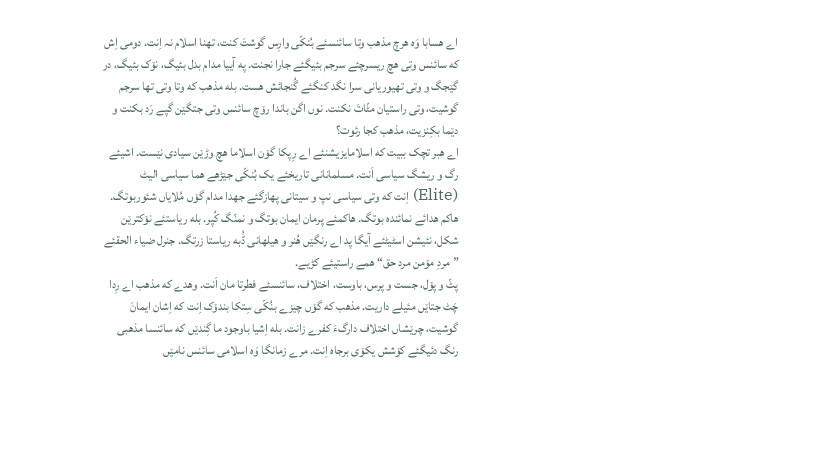اے ھسابا وَه ھرچ مذھب وتا سائنسئے بُنکّی وارِس گوشتَ کنت، تھنا اسلام نہ اِنت. دومی اِش که سائنس وتی ھچ ریسرچئے سرجم بئیگئے جارا نجنت. په آییا مدام بدل بئیگ، نۆک بئیگ، در گێجگ و وتی تھیوریانی سرا نگد کنگئے گُنجائش ھست. بله مذھب که وتا وتی تها سرجم گوشیت، وتی راستیان مٹّاتَ نکنت. نوں اگن باندا رۆچ سائنس وتی جتگێن گپے رَد بکنت و دێما بکِنزیت، مذھب کجا رئوت؟
اے ھبر تچک ببیت که اسلامایزیشنئے اے رِپکا گۆن اسلاما ھچ وڑێن سیادی نێست. اشیئے رگ و ریشگ سیاسی اَنت. مسلمانانی تاریخئے یک بُنکّی جێڑهے ھما سیاسی الیٹ (Elite) اِنت که وتی سیاسی نپ و سیتانی پھازگئے جھدا مدام گۆں مُلایاں شئوربوتگ. ھاکم ھدائے نمائنده بوتگ. هاکمئے پرمان ایمان بوتگ و نمنّگ کُپر. بله ریاستئے نۆکترێن شکل، نئیشن اسٹیٹئے آیگا پد اے رنگێں ھُنر و ھیلھانی ڈُبه ریاستا زرتگ. جنرل ضیاء الحقئے ”مردِ مۆمن مرد حق“ ھمے راستیئے کڑیے.
پٹّ و پۆل، جست و پرس، باوست، اختلاف، سائنسئے فطرتا مان اَنت. وھدے که مذھب اے رِدا چَٹ جتاێں مئیلے داریت. مذھب که گۆں چیزے بنُکّی سِتکا بندۆک اِنت که اِشان ایمانَ گوشیت، چرێشاں اختلاف دارگءَ کفرے زانت. بله اِشیا باوجود ما گِندێں که سائنسا مذھبی رنگ دئیگئے کۆشش یکۆی برجاه اِنت. مرے زمانگا وَه اسلامی سائنس نامێں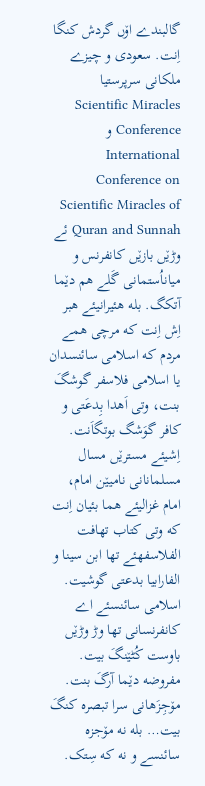گالبندے اۆں گردش کنگا اِنت. سعودی و چیزے ملکانی سرپرستیا Scientific Miracles Conference و International Conference on Scientific Miracles of Quran and Sunnah ئے وڑێں بازێں کانفرنس و میاناُستمانی گَلے ھم دێما آتکگ. بله ھئیرانیئے ھبر اِش اِنت که مرچی ھمے مردم که اسلامی سائنسدان یا اسلامی فلاسفر گوشگَ بنت، وتی اَھدا بِدعَتی و کافر گوَشگ بوتگاَنت. اِشیئے مسترێں مسال مسلمانانی نامیێن امام، امام غزالیئے ھما بئیان اِنت که وتی کتاب تھافت الفلاسفهئے تها ابن سینا و الفارابیا بدعتی گوشیت.
اسلامی سائنسئے اے کانفرنسانی تها وڑ وڑێں باوست کُٹێنگَ بیت. مفروضه دێما آرگَ بنت. مۆجِزَھانی سرا تبصره کنگَ بیت… بله نه مۆجزه سائنسے و نه که سِتک.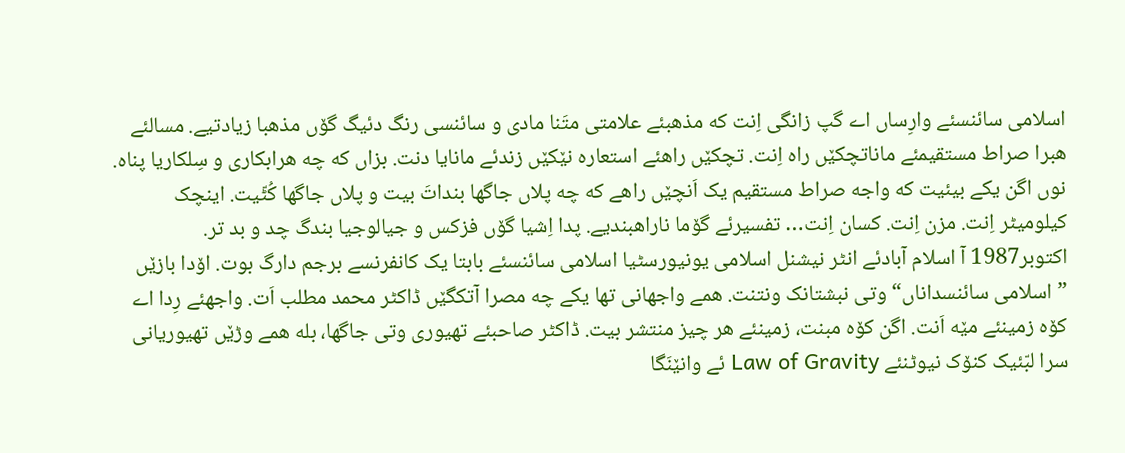اسلامی سائنسئے وارِساں اے گپ زانگی اِنت که مذھبئے علامتی متَنا مادی و سائنسی رنگ دئیگ گۆں مذھبا زیادتیے. مسالئے ھبرا صراط مستقیمئے ماناتچکێں راه اِنت. تچکێں راهئے استعاره نێکێں زندئے مانایا دنت. بزاں که چه ھرابکاری و سِلکاریا پناه. نوں اگن یکے بیئیت که واجه صراط مستقیم یک اَنچێں راھے که چه پلاں جاگها بنداتَ بیت و پلاں جاگها کُٹّیت. اینچک کیلومیٹر اِنت. مزن اِنت. کسان اِنت… تفسیرئے گۆما ناراھبندیے. پدا اِشیا گۆں فزکس و جیالوجیا بندگ چد و بد تر. اکتوبر1987 آ اسلام آبادئے انٹر نیشنل اسلامی یونیورسٹیا اسلامی سائنسئے بابتا یک کانفرنسے برجم دارگ بوت. اۆدا بازێں ”اسلامی سائنسداناں“ وتی نبشتانک ونتنت. ھمے واجھانی تها یکے چه مصرا آتکگێں ڈاکٹر محمد مطلب اَت. واجهئے رِدا اے کۆه زمینئے مێه اَنت. اگن کۆه مبنت، زمینئے ھر چیز منتشر بیت. ڈاکٹر صاحبئے تھیوری وتی جاگها، بله ھمے وڑێں تھیوریانی سرا لبّئیک کنۆک نیوٹنئے Law of Gravity ئے وانێنَگا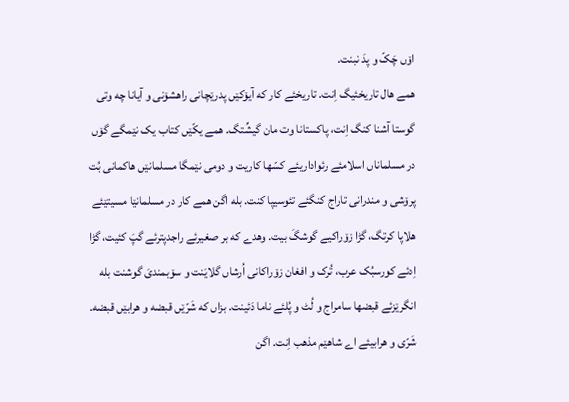اۆں چَکّ و پدَ نبنت.
ھمے ھال تاریخئیگ اِنت. تاریخئے کار که آیۆکێں پدرێچانی راھشۆنی و آیانا چه وتی گوستا آشنا کنگ اِنت، پاکستانا وت مان گیشِّتگ. ھمے یکّێں کتاب یک نێمگے گۆں در مسلماناں اسلامئے رئواداریئے کسّها کاریت و دومی نێمگا مسلمانێں ھاکمانی بُت پرۆشی و مندرانی تاراج کنگئے تئوسیپا کنت. بله اگن ھمے کار در مسلمانێا مسیتێئے ھلاپا کرتگ، گڑا زۆراکیے گوشگَ بیت. وھدے که بر صغیرئے راجدپترئے گپَ کئیت، گڑا اِدئے کورسبُک عرب، تُرک و افغان زۆراکانی اُرشاں گلایَنت و سۆبمندیَ گوشنت بله انگرێزئے قبضها سامراج و لُٹ و پُلئے ناما دَئینت. بزاں که شَرّێں قبضه و ھرابێں قبضه. شَرّی و ھرابیئے اے شاھێم مذھب اِنت. اگن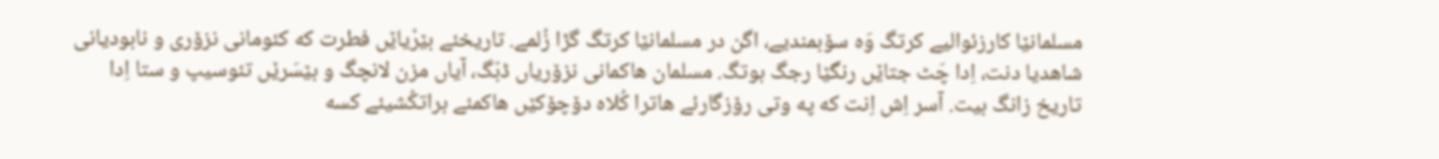مسلمانێا کارزئوالیے کرتگ وَه سۆبمندیے، اگن در مسلمانێا کرتگ گڑا زُلمے. تاریخئے بێرْیاێں فطرت که کئومانی نزۆری و نابودیانی شاھدیا دنت، اِدا چَٹ جتاێں رنگێا رجگ بوتگ. مسلمان ھاکمانی نزۆریاں ڈبّگ، آیاں مزن لانچگ و بێسَرێں تئوسیپ و ستا اِدا تاریخ زانگ بیت. آسر اِش اِنت که په وتی رۆزگارئے ھاترا کُلاه دۆچۆکێں ھاکمئے براتکُشیئے کسه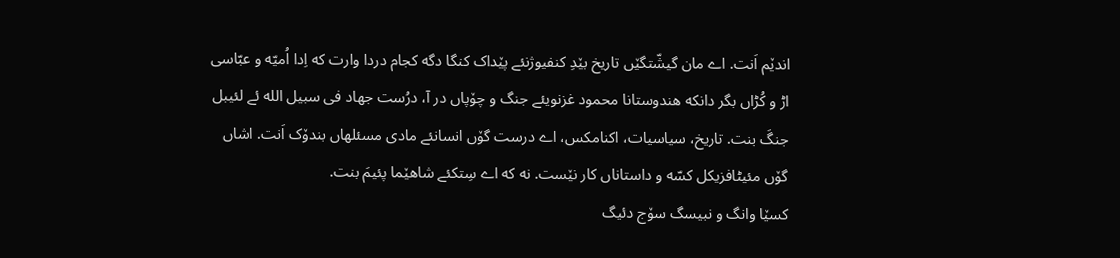اندێم اَنت. اے مان گیشّتگێں تاریخ بێدِ کنفیوژنئے پێداک کنگا دگه کجام دردا وارت که اِدا اُمیّه و عبّاسی اڑ و کُڑاں بگر دانکه ھندوستانا محمود غزنویئے جنگ و چۆپاں در آ، درُست جھاد فی سبیل الله ئے لئیبل جنگَ بنت. تاریخ، سیاسیات، اکنامکس، اے درست گۆں انسانئے مادی مسئلهاں بندۆک اَنت. اشاں گۆں مئیٹافزیکل کسّه و داستاناں کار نێست. نه که اے سِتکئے شاھێما پئیمَ بنت.
کسێا وانگ و نبیسگ سۆج دئیگ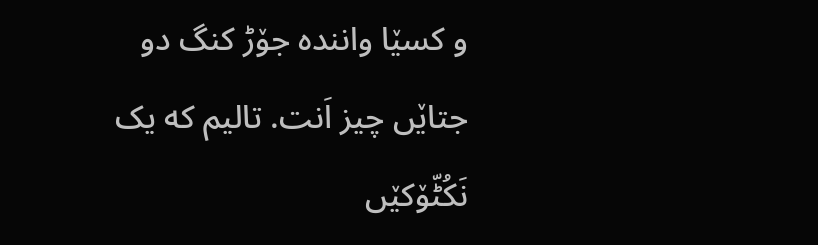و کسێا واننده جۆڑ کنگ دو جتاێں چیز اَنت. تالیم که یک نَکُٹّۆکێں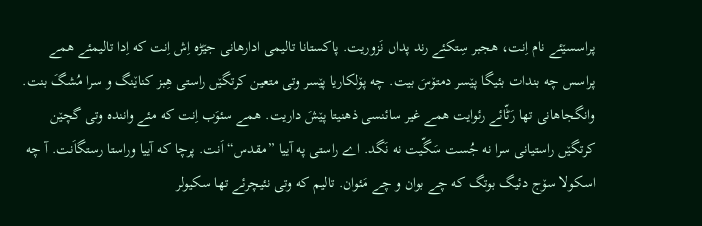پراسسێئے نام اِنت، ھجبر سِتکئے رند پداں نَزوریت. پاکستانا تالیمی ادارھانی جێڑه اِش اِنت که اِدا تالیمئے ھمے پراسس چه بندات بئیگا پێسر دمتۆسَ بیت. چه پۆلکاریا پێسر وتی متعین کرتگێں راستی ھِبز کناێنگ و سرا مُشگَ بنت. وانگجاھانی تها رَٹّائے رئوایت ھمے غیر سائنسی ذھنیتا پێشَ داریت. ھمے سئوَب اِنت که مئے واننده وتی گچێن کرتگێں راستیانی سرا نه جُست سَگّیت نه نَگد. اے راستی په آییا ”مقدس“ اَنت. پرچا که آییا وراستا رستگاَنت. آ چه اسکولا سۆج دئیگ بوتگ که چے بوان و چے مَئوان. تالیم که وتی نئیچرئے تها سکیولر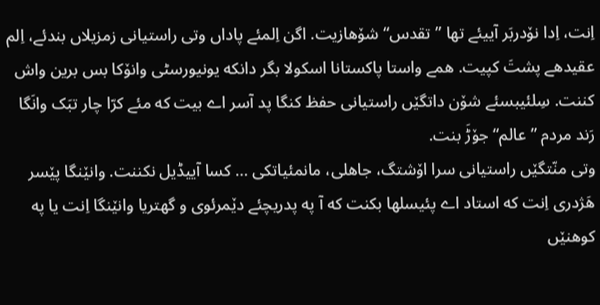اِنت، اِدا نۆدربَر آییئے تها ”تقدس“ شۆھازیت. اگن اِلمئے پاداں وتی راستیانی زمزیلاں بندئے، اِلم عقیدهے پشتَ کپیت. ھمے واستا پاکستانا اسکولا بگر دانکه یونیورسٹی وانۆکا بس برین واش کننت. سِلئیبسئے شۆن داتگێں راستیانی حفظ کنگا پد آسر اے بیت که مئے کرّا چار تبَک وانَگا رَند مردم ”عالم“ جۆڑَ بنت.
وتی منّتگێں راستیانی سرا اۆشتگ، جاھلی، مانمئیاتکی … کسا آییڈیل نکننت. وانێنگا پێسر هَژدری اِنت که استاد اے پئیسلها بکنت که آ په پدریچئے دێمرئوی و گھتریا وانێنگا اِنت یا په کوھنێں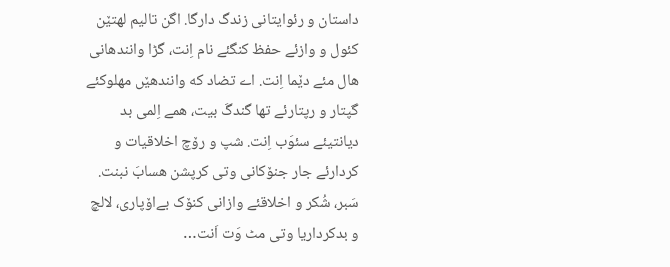داستان و رئوایتانی زندگ دارگا. اگن تالیم لهتێن کئول و وازئے حفظ کنگئے نام اِنت، گڑا وانندھانی ھال مئے دێما اِنت. اے تضاد که وانندھێں مھلوکئے گپتار و رپتارئے تها گندگَ بیت، ھمے اِلمی بد دیانتیئے سئوَب اِنت. شپ و رۆچ اخلاقیات و کردارئے جار جنۆکانی وتی کرپشن ھسابَ نبنت. سَبر، شُکر و اخلاقئے وازانی کنۆک بےاۆپاری، لالچ و بدکرداریا وتی مٹ وَت اَنت…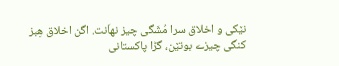نێکی و اخلاق سرا مُشَگی چیز نهاَنت. اگن اخلاق ھِبز کنگی چیزے بوتێن، گڑا پاکستانی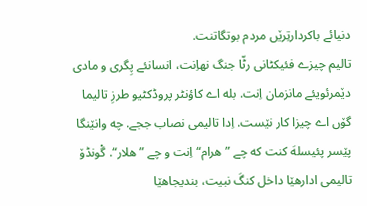دنیائے باکردارتِرێں مردم بوتگاتنت.
تالیم چیزے فئیکٹانی رٹّا جنگ نهاِنت، انسانئے پِگری و مادی دێمرئویئے مانزمان اِنت. بله اے کاؤنٹر پروڈکٹیو طرزِ تالیما گۆں اے چیزا کار نێست. اِدا تالیمی نصاب ججے. چه وانێنگا پێسر پئیسلهَ کنت که چے ”ھرام“ اِنت و چے ”ھلار“. گْونڈۆ تالیمی ادارھێا داخل کنگَ نبیت، بندیجاھێا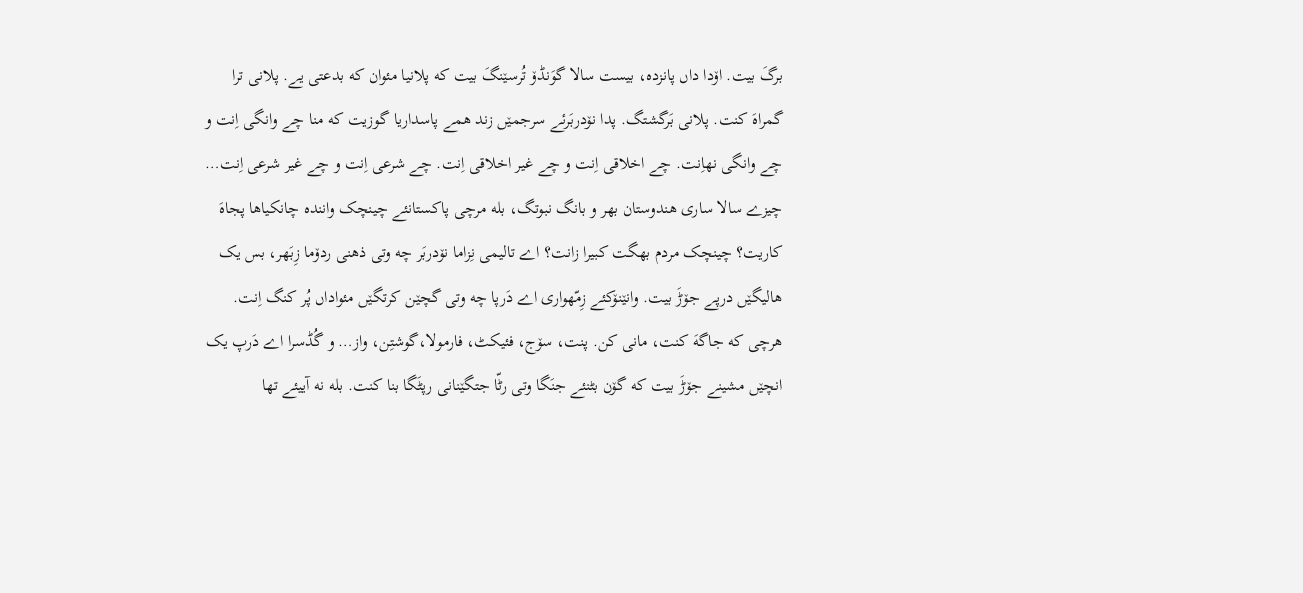برگَ بیت. اۆدا داں پانزده، بیست سالا گوَنڈۆ تُرسێنگَ بیت که پلانیا مئوان که بدعتی یے. پلانی ترا گمراهَ کنت. پلانی بَرگشتگ. پدا نۆدربَرئے سرجمێں زند ھمے پاسداریا گوزیت که منا چے وانگی اِنت و چے وانگی نهاِنت. چے اخلاقی اِنت و چے غیر اخلاقی اِنت. چے شرعی اِنت و چے غیر شرعی اِنت… چیزے سالا ساری ھندوستان بھر و بانگ نبوتگ، بله مرچی پاکستانئے چینچک واننده چانکیاها پجاهَ کاریت؟ چینچک مردم بھگت کبیرا زانت؟ اے تالیمی نِزاما نۆدربَر چه وتی ذھنی ردۆما زِبَھر، بس یک ھالیگێں درپے جۆڑَ بیت. وانێنۆکئے زِمّهواری اے دَرپا چه وتی گچێن کرتگێں مئواداں پُر کنگ اِنت. ھرچی که جاگهَ کنت، مانی کن. پنت، سۆج، فئیکٹ، فارمولا،گوشتِن، واز… و گُڈسرا اے دَرپ یک انچێں مشینے جۆڑَ بیت که گۆن بٹنئے جنَگا وتی رٹّا جتگێنانی رپٹَگا بنا کنت. بله نه آییئے تها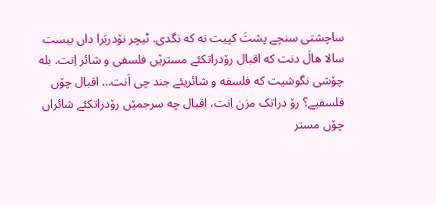ساچشتی سنچے پشتَ کپیت نه که نگدی. ٹیچر نۆدربَرا داں بیست سالا ھالَ دنت که اقبال رۆدراتکئے مسترێں فلسفی و شائر اِنت. بله چۆشی نگوشیت که فلسفه و شائریئے جند چی اَنت… اقبال چۆں فلسفیے؟ رۆ دراتک مزن اِنت، اقبال چه سرجمێں رۆدراتکئے شائراں چۆں مستر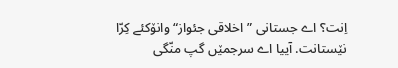اِنت؟ اے جستانی ”اخلاقی جئواز“ وانۆکئے کِرّا نێستانت. آییا اے سرجمێں گپ منّگی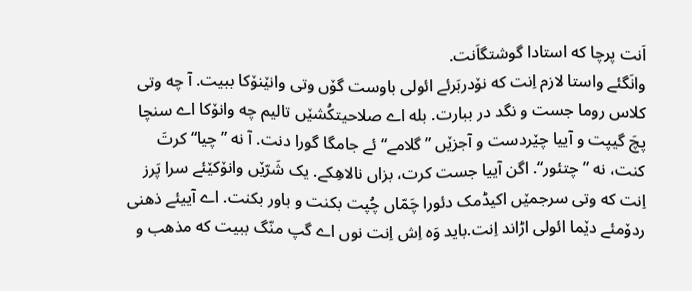اَنت پرچا که استادا گوشتگاَنت.
وانَگئے واستا لازم اِنت که نۆدربَرئے ائولی باوست گۆں وتی وانێنۆکا ببیت. آ چه وتی کلاس روما جست و نگد در ببارت. بله اے صلاحیتکُشێں تالیم چه وانۆکا اے سنچا پچَ گیپت و آییا چێردست و آجزێں ”گلامے“ ئے جامگا گورا دنت. آ نه ”چیا“ کرتَ کنت، نه ”چتئور“. اگن آییا جست کرت، بزاں نالاهِکے. یک شَرّێں وانۆکێئے سرا پَرز اِنت که وتی سرجمێں اکیڈمک دئورا چَمّاں چُپت بکنت و باور بکنت. اے آییئے ذھنی ردۆمئے دێما ائولی اڑاند اِنت.باید وَه اِش اِنت نوں اے گپ منّگ ببیت که مذھب و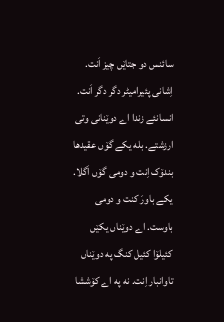سائنس دو جتاێں چیز اَنت. اِشانی پئیرامیٹر دگر دگر اَنت. انسانئے زندا اے دوێنانی وتی ارزشتے. بله یکے گۆں عقیدها بندۆک اِنت و دومی گۆں اَگلا. یکے باورَ کنت و دومی باوست. اے دوێناں یکێں کئیلۆا کئیل کنگ په دوێناں تاوانبار اِنت. نه په اے کۆششا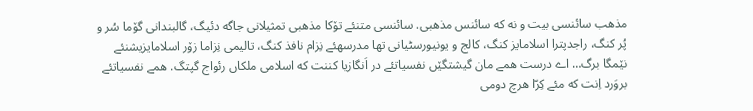مذھب سائنسی بیت و نه که سائنس مذھبی. سائنسی متنئے تۆکا مذھبی تمثیلانی جاگه دئیگ، گالبندانی گۆما سُر و پُر کنگ، راجدپترا اسلامایز کنگ، کالج و یونیورسٹیانی تها مدرسهئے نِزام نافذ کنگ، تالیمی نِزاما زۆر اسلامایزیشنئے نێمگا برگ… اے درست ھمے مان گیشتگێں نفسیاتئے در اَنگازیا کننت که اسلامی ملکاں رئواج گپتگ. ھمے نفسیاتئے بروَرد اِنت که مئے کِرّا ھرچ دومی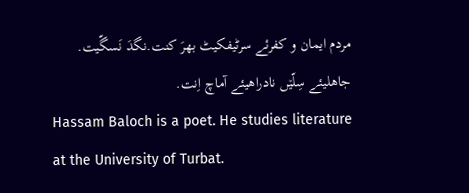مردم ایمان و کفرئے سرٹیفکیٹ بھرَ کنت.نگدَ نَسگّیت. جاھلیئے سِلّێں نادراھیئے آماچ اِنت.
Hassam Baloch is a poet. He studies literature at the University of Turbat.